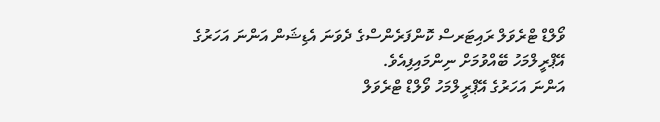ވޯލްޑް ޓްރެވަލް ރައިޓަރސް ކޮންފަރެންސްގެ ދެވަނަ އެޑިޝަން އަންނަ އަހަރުގެ އޭޕްރީލްމަހު ބޭއްވުމަށް ނިންމައިފިއެވެ.
އަންނަ އަހަރުގެ އޭޕްރީލްމަހު ވޯލްޑް ޓްރެވަލް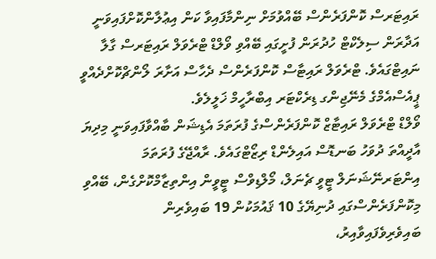ރައިޓަރސް ކޮންފަރެންސް ބޭއްވުމަށް ނިންމާފައިވާ ކަން އިޢުލާންކޮށްފައިވަނީ އަދާރަން ސިލެކްޓް ހުދުރަން ފުށީގައި ބޭއްވި ވޯލްޑް ޓްރެވަލް ރައިޓަރސް ގާލާ ނައިޓްގައެވެ. ޓްރެވަލް ރައިޓާސް ކޮންފަރެންސް ދެހާސް އަށާރަ ލޯންޗްކޮށްދެއްވީ ޕީއެސްއެމްގެ މެނޭޖިންގ ޑިރެކްޓަރ އިބްރާހީމް ޚަލީލެވެ.
ވޯލްޑް ޓްރެވަލް ރައިޓާޒް ކޮންފަރެންސްގެ ފުރަތަމަ އެޑިޝަން ބާއްވާފައިވަނީ މިދިޔަ އާދީއްތަ ދުވަހު ބަނޑޮސް އައިލެންޑް ރިޒޯޓްގައެވެ. ރާއްޖޭގެ ފުރަތަމަ އިންޓަރނޭޝަނަލް ޓީވީ ޗެނަލް، މޯލްޑިވްސް ޓީވީން އިންތިޒާމްކޮށްގެން، ބޭއްވި މިކޮންފަރެންސްގައި ދުނިޔޭގެ 10 ޤައުމަކުން 19 ބައިވެރިން ބައިވެރިވެފައިވާއިރު،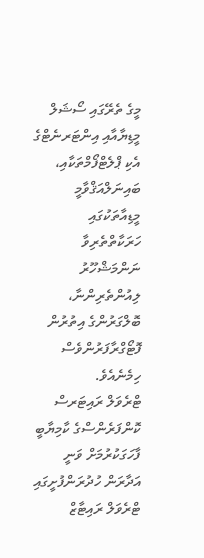މީގެ ތެރޭގައި ސޯޝަލް މީޑިޔާއާއި އިންޓަރނެޓްގެ އެކި ޕްލެޓްފޯމްތަކާއި، ބައިނަލްއަޤްވާމީ މީޑިއާތަކުގައި ހަރަކާތްތެރިވާ ނަންމަޝްހޫރު ލިއުންތެރިންނާ، ބޮލްގަރުންގެ އިތުރުން ފޮޓޯގްރާފަރުންވެސް ހިމެނެއެވެ.
ޓްރެވަލް ރައިޓަރސް ކޮންފަރެންސްގެ ކާމިޔާބީ ފާހަގަކުރުމަށް ވަނީ އަދާރަން ހުދުރަންފުށީގައި ޓްރެވަލް ރައިޓާޒް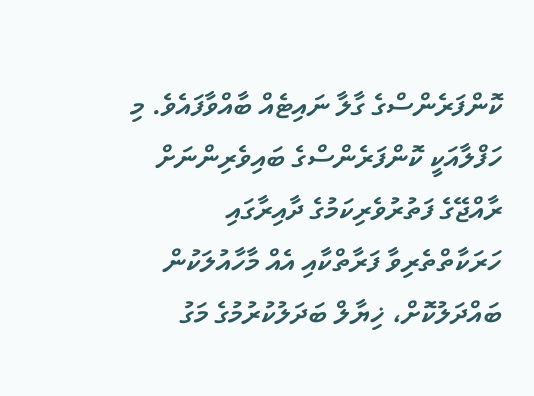ކޮންފަރެންސްގެ ގާލާ ނައިޓެއް ބާއްވާފައެވެ. މި ހަފްލާއަކީ ކޮންފަރެންސްގެ ބައިވެރިންނަށް ރާއްޖޭގެ ފަތުރުވެރިކަމުގެ ދާއިރާގައި ހަރަކާތްތެރިވާ ފަރާތްކާއި އެއް މާހާއުލަކުން ބައްދަލުކޮށް، ޚިޔާލް ބަދަލުކުރުމުގެ މަގު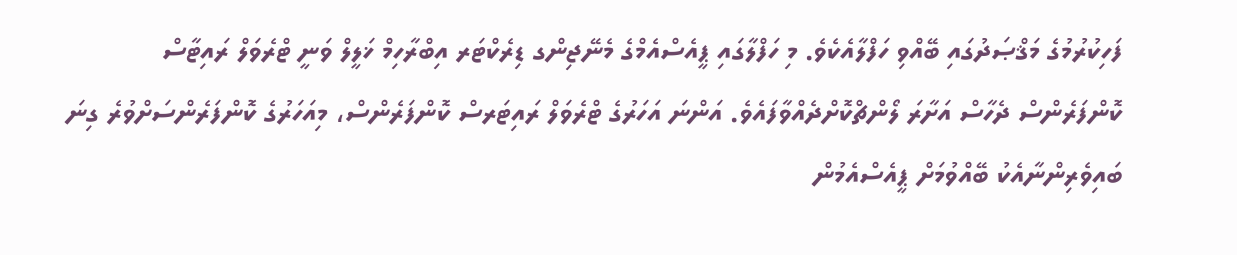ފަހިކުރުމުގެ މަޤްޞަދުގައި ބޭއްވި ހަފްލާއެކެވެ. މި ހަފްލާގައި ޕީއެސްއެމްގެ މެނޭޖިންގ ޑިރެކްޓަރ އިބްރާހިމް ޚަލީލް ވަނީ ޓްރެވަލް ރައިޓާސް ކޮންފަރެންސް ދެހާސް އަށާރަ ލޯންޗްކޮށްދެއްވާފައެވެ. އަންނަ އަހަރުގެ ޓްރެވަލް ރައިޓަރސް ކޮންފަރެންސް، މިއަހަރުގެ ކޮންފަރެންސަށްވުރެ ގިނަ ބައިވެރިންނާއެކު ބޭއްވުމަށް ޕީއެސްއެމުން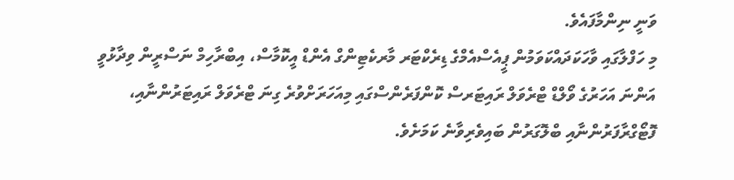ވަނީ ނިންމާފައެވެ.
މި ހަފްލާގައި ވާހަކަދައްކަވަމުން ޕީއެސްއެމްގެ ޑިރެކްޓަރ މާރކެޓިންގް އެންޑް އީކޮމާސް، އިބްރާހިމް ނަސްރީން ވިދާޅުވީ އަންނަ އަހަރުގެ ވޯލްޑް ޓްރެވަލް ރައިޓަރސް ކޮންފަރެންސްގައި މިއަހަރަށްވުރެ ގިނަ ޓްރެވަލް ރައިޓަރުންނާއި، ފޮޓޯގްރާފަރުންނާއި ބްލޮގަރުން ބައިވެރިވާނެ ކަމަށެވެ.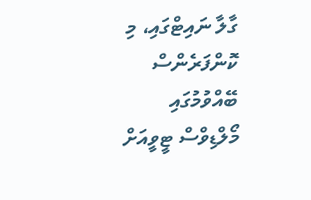ގާލާ ނައިޓްގައި، މި ކޮންފަރެންސް ބޭއްވުމުގައި މޯލްޑިވްސް ޓީވީއަށް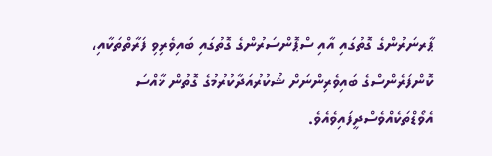ޕާރނަރުންގެ ގޮތުގައި އާއި ސްޕޮންސަރުންގެ ގޮތުގައި ބައިވެރިވި ފަރާތްތަކާއި، ކޮންފަރެންސްގެ ބައިވެރިންނަށް ޝުކުރުއަދާކުރުމުގެ ގޮތުން ޚާއްސަ އެވޯޑްތަކެއްވެސްދީފައިވެއެވެ.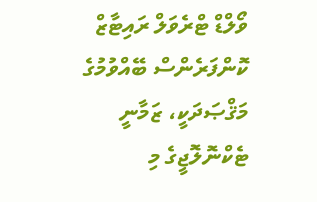ވޯލްޑް ޓްރެވަލް ރައިޓާޒް ކޮންފަރެންސް ބޭއްވުމުގެ މަޤްޞަދަކީ، ޒަމާނީ ޓެކްނޮލޮޖީގެ މި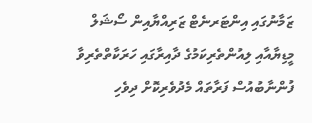ޒަމާނުގައި އިންޓަރނެޓް ޒަރިއްޔާއިން ސޯޝަލް މީޑިޔާއާއި ލިއުންތެރިކަމުގެ ދާއިރާގައި ހަރަކާތްތެރިވާ ފުންނާބުއުސް ފަރާތައް މެދުވެރިކޮށް ދިވެހި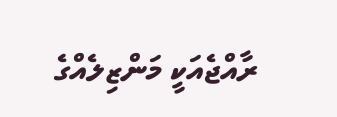ރާއްޖެއަކީ މަންޒިލެއްގެ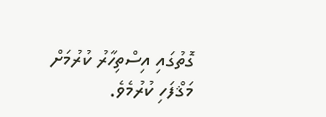ގޮތުގައި އިސްތިހާރު ކުރުމަށް މަޤްފަހި ކުރުމެވެ.